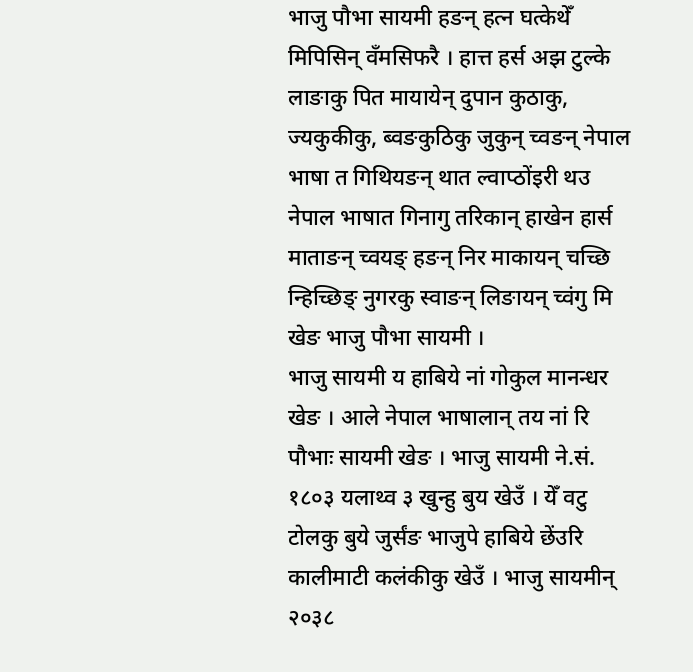भाजु पौभा सायमी हङन् हत्न घत्केथेँ मिपिसिन् वँमसिफरै । हात्त हर्स अझ टुल्के लाङाकु पित मायायेन् दुपान कुठाकु, ज्यकुकीकु, ब्वङकुठिकु जुकुन् च्वङन् नेपाल भाषा त गिथियङन् थात ल्वाप्ठोंइरी थउ नेपाल भाषात गिनागु तरिकान् हाखेन हार्स माताङन् च्वयङ् हङन् निर माकायन् चच्छि न्हिच्छिङ् नुगरकु स्वाङन् लिङायन् च्वंगु मि खेङ भाजु पौभा सायमी ।
भाजु सायमी य हाबिये नां गोकुल मानन्धर खेङ । आले नेपाल भाषालान् तय नां रि पौभाः सायमी खेङ । भाजु सायमी ने.सं. १८०३ यलाथ्व ३ खुन्हु बुय खेउँ । येँ वटु टोलकु बुये जुर्संङ भाजुपे हाबिये छेंउरि कालीमाटी कलंकीकु खेउँ । भाजु सायमीन् २०३८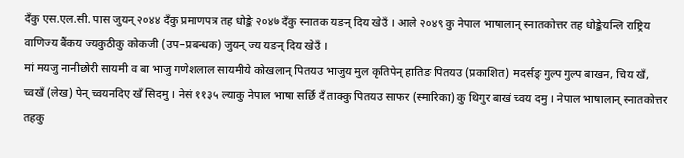दँकु एस.एल.सी. पास जुयन् २०४४ दँकु प्रमाणपत्र तह धोङ्के २०४७ दँकु स्नातक यङन् दिय खेउँ । आले २०४९ कु नेपाल भाषालान् स्नातकोत्तर तह धोङ्केयन्लि राष्ट्रिय वाणिज्य बैंकय ज्यकुठीकु कोकजी (उप–प्रबन्धक) जुयन् ज्य यङन् दिय खेउँ ।
मां मयजु नानीछोरी सायमी व बा भाजु गणेशलाल सायमीये कोखलान् पितयउ भाजुय मुल कृतिपेन् हातिङ पितयउ (प्रकाशित) मदर्सङ् गुल्प गुल्प बाखन, चिय खँ, च्वखँ (लेख) पेन् च्वयनदिए खँ सिदमु । नेसं ११३५ ल्याकु नेपाल भाषा सर्छि दँ ताक्कु पितयउ साफर (स्मारिका) कु थिगुर बाखं च्वय दमु । नेपाल भाषालान् स्नातकोत्तर तहकु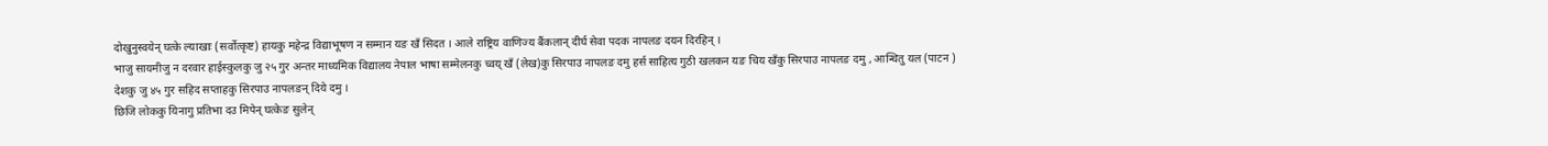दोखुनुस्वयेन् घत्के ल्याखाः (सर्वोत्कृष्ट) हायकु महेन्द्र विद्याभूषण न सम्मान यङ खँ सिदत । आले राष्ट्रिय वाणिज्य बैंकलान् दीर्घ सेवा पदक नापलङ दयन दिरहिन् ।
भाजु सायमीजु न दरवार हाईस्कुलकु जु २५ गुर अन्तर माध्यमिक विद्यालय नेपाल भाषा सम्मेलनकु च्वय् खँ (लेख)कु सिरपाउ नापलङ दमु हर्स साहित्य गुठी खलकन यङ चिय खँकु सिरपाउ नापलङ दमु , आन्थितु यल (पाटन ) देशकु जु ४५ गुर सहिद सप्ताहकु सिरपाउ नापलङन् दिये दमु ।
छिजि लोककु यिनागु प्रतिभा दउ मिपेन् घत्केङ सुलेन्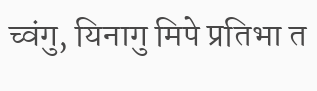च्वंगु, यिनागु मिपे प्रतिभा त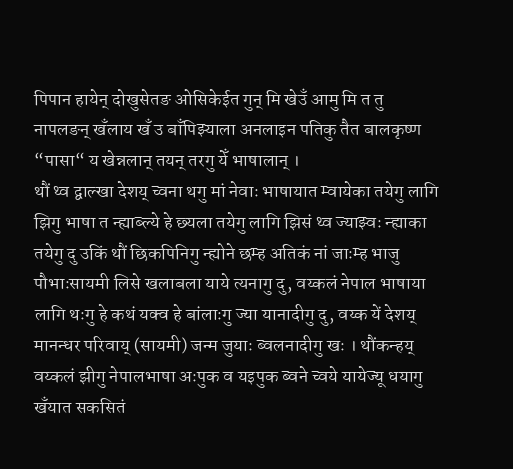पिपान हायेन् दोखुसेतङ ओसिकेईत गुन् मि खेउँ आमु मि त तु नापलङन् खँलाय खँ उ बाँपिझ्याला अनलाइन पतिकु तैत बालकृष्ण “पासा“ य खेन्नलान् तयन् तरगु येँ भाषालान् ।
थौं थ्व द्वाल्खा देशय् च्वना थगु मां नेवाः भाषायात म्वायेका तयेगु लागि झिगु भाषा त न्ह्याब्ल्ये हे छ्यला तयेगु लागि झिसं थ्व ज्याझ्वः न्ह्याका तयेगु दु उकिं थौं छिकपिनिगु न्ह्योने छम्ह अतिकं नां जाःम्ह भाजु पौभाःसायमी लिसे खलाबला याये त्यनागु दु, वय्कलं नेपाल भाषाया लागि थःगु हे कथं यक्व हे बांलाःगु ज्या यानादीगु दु, वय्क यें देशय् मानन्धर परिवाय् (सायमी) जन्म जुयाः ब्वलनादीगु खः । थौंकन्हय् वय्कलं झीगु नेपालभाषा अःपुक व यइपुक ब्वने च्वये यायेज्यू धयागु खँयात सकसितं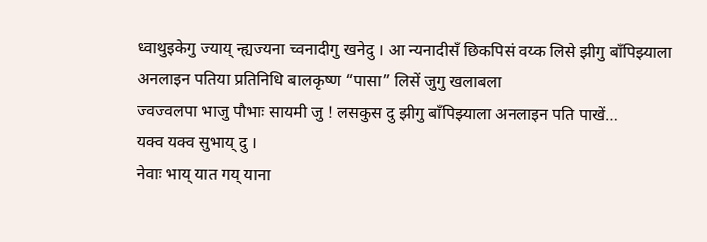ध्वाथुइकेगु ज्याय् न्ह्यज्यना च्वनादीगु खनेदु । आ न्यनादीसँ छिकपिसं वय्क लिसे झीगु बाँपिझ्याला अनलाइन पतिया प्रतिनिधि बालकृष्ण “पासा” लिसें जुगु खलाबला
ज्वज्वलपा भाजु पौभाः सायमी जु ! लसकुस दु झीगु बाँपिझ्याला अनलाइन पति पाखें…
यक्व यक्व सुभाय् दु ।
नेवाः भाय् यात गय् याना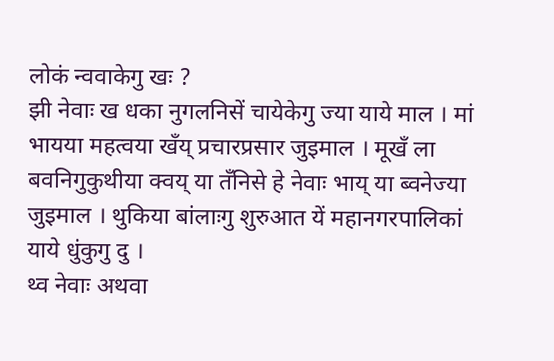लोकं न्ववाकेगु खः ?
झी नेवाः ख धका नुगलनिसें चायेकेगु ज्या याये माल । मां भायया महत्वया खँय् प्रचारप्रसार जुइमाल । मूखँ ला बवनिगुकुथीया क्वय् या तँनिसे हे नेवाः भाय् या ब्वनेज्या जुइमाल । थुकिया बांलाःगु शुरुआत यें महानगरपालिकां याये धुंकुगु दु ।
थ्व नेवाः अथवा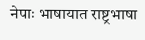नेपाः भाषायात राष्ट्रभाषा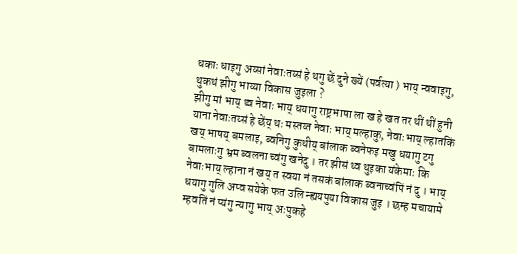धकाः धाइगु अय्सां नेवाःतय्सं हे थगु छें दुने ख्यें (पर्वत्या ) भाय् न्ववाइगु, थुकथं झीगु भाय्या विकास जुइला ?
झीगु मां भाय् थ्व नेवाः भाय् धयागु राष्ट्रभाषा ला ख हे खत तर थीं थीं हुनी याना नेवाःतय्सं हे छेंय् थः मस्तय्त नेवाः भाय् मल्हाकु, नेवाःभाय् ल्हातकिं खय् भाषय् बमलाइ, ब्वनिगु कुथीय् बांलाक ब्वनेफइ मखु धयागु टगु बामलाःगु भ्रम ब्वलना च्वंगु खनेदु । तर झीसं थ्व थुइका यंकेमाः कि नेवाःभाय् ल्हाना नं खय् त स्वया नं तसकं बांलाक ब्वनाच्वंपिं नं दु । भाय् धयागु गुलि अप्व सयेके फत उलि न्ह्ययपुया विकास जुइ । छम्ह मचायामे म्हवतिं नं प्यंगु न्यागु भाय् अःपुकहे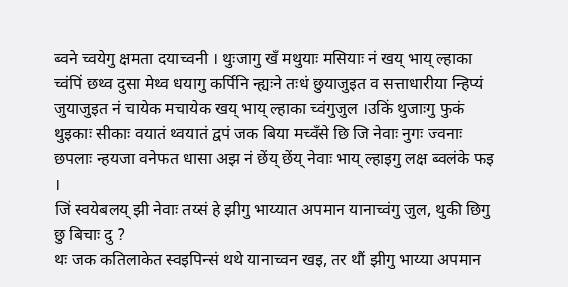ब्वने च्वयेगु क्षमता दयाच्वनी । थुःजागु खँ मथुयाः मसियाः नं खय् भाय् ल्हाका च्वंपिं छथ्व दुसा मेथ्व धयागु कर्पिनि न्ह्यःने तःधं छुयाजुइत व सत्ताधारीया न्हिप्यं जुयाजुइत नं चायेक मचायेक खय् भाय् ल्हाका च्वंगुजुल ।उकिं थुजाःगु फुकं थुइकाः सीकाः वयातं थ्वयातं द्वपं जक बिया मच्वँसे छि जि नेवाः नुगः ज्वनाः छपलाः न्हयजा वनेफत धासा अझ नं छेंय् छेंय् नेवाः भाय् ल्हाइगु लक्ष ब्वलंके फइ ।
जिं स्वयेबलय् झी नेवाः तय्सं हे झीगु भाय्यात अपमान यानाच्वंगु जुल, थुकी छिगु छु बिचाः दु ?
थः जक कतिलाकेत स्वइपिन्सं थथे यानाच्वन खइ, तर थौं झीगु भाय्या अपमान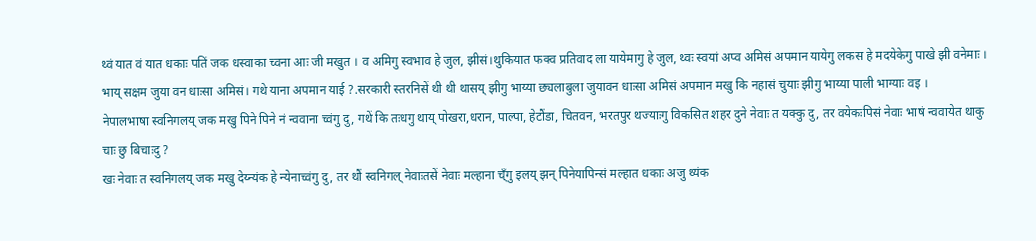थ्वं यात वं यात धकाः पतिं जक धस्वाका च्वना आः जी मखुत । व अमिगु स्वभाव हे जुल, झीसं।थुकियात फक्व प्रतिवाद ला यायेमागु हे जुल, थ्वः स्वयां अप्व अमिसं अपमान यायेगु लकस हे मदयेकेगु पाखे झी वनेमाः । भाय् सक्षम जुया वन धाःसा अमिसं। गथे याना अपमान याई ?.सरकारी स्तरनिसें थी थी थासय् झीगु भाय्या छ्यलाबुला जुयावन धाःसा अमिसं अपमान मखु कि नहासं चुयाः झीगु भाय्या पाली भाग्याः वइ ।
नेपालभाषा स्वनिगलय् जक मखु पिने पिने नं न्ववाना च्वंगु दु, गथें कि तःधगु थाय् पोखरा,धरान, पाल्पा, हेटौंडा, चितवन, भरतपुर थज्याःगु विकसित शहर दुने नेवाः त यक्कु दु, तर वयेकःपिसं नेवाः भाषं न्ववायेत थाकु चाः छु बिचाःदु ?
खः नेवाः त स्वनिगलय् जक मखु देय्न्यंक हे न्येनाच्वंगु दु, तर थौं स्वनिगल् नेवाःतसें नेवाः मल्हाना च्ँगु इलय् झन् पिनेयापिन्सं मल्हात धकाः अजु थ्यंक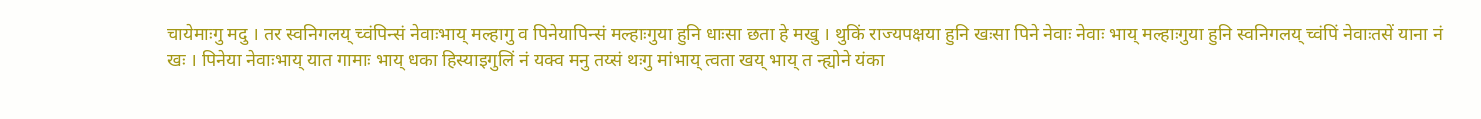चायेमाःगु मदु । तर स्वनिगलय् च्वंपिन्सं नेवाःभाय् मल्हागु व पिनेयापिन्सं मल्हाःगुया हुनि धाःसा छता हे मखु । थुकिं राज्यपक्षया हुनि खःसा पिने नेवाः नेवाः भाय् मल्हाःगुया हुनि स्वनिगलय् च्वंपिं नेवाःतसें याना नं खः । पिनेया नेवाःभाय् यात गामाः भाय् धका हिस्याइगुलिं नं यक्व मनु तय्सं थःगु मांभाय् त्वता खय् भाय् त न्ह्योने यंका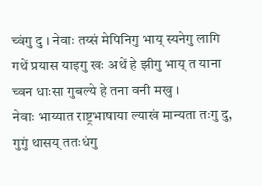च्वंगु दु । नेवाः तय्सं मेपिनिगु भाय् स्यनेगु लागि गथें प्रयास याइगु खः अथें हे झीगु भाय् त याना च्वन धाःसा गुबल्ये हे तना वनी मखु ।
नेवाः भाय्यात राष्ट्रभाषाया ल्याखं मान्यता तःगु दु, गुगुं थासय् ततःधंगु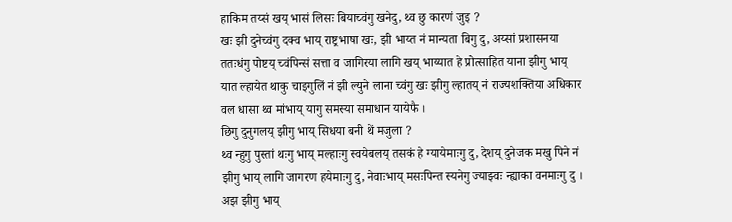हाकिम तय्सं खय् भासं लिसः बियाच्वंगु खनेदु, थ्व छु कारणं जुइ ?
खः झी दुनेच्वंगु दक्व भाय् राष्ट्रभाषा खः, झी भाय्त नं मान्यता बिगु दु, अय्सां प्रशासनया ततःधंगु पोष्टय् च्वंपिन्सं सत्ता व जागिरया लागि खय् भाय्यात हे प्रोत्साहित याना झीगु भाय् यात ल्हायेत थाकु चाइगुलिं नं झी ल्युने लाना च्वंगु खः झीगु ल्हातय् नं राज्यशक्तिया अधिकार वल धासा थ्व मांभाय् यागु समस्या समाधान यायेफै ।
छिगु दुनुगलय् झीगु भाय् सिधया बनी थें मजुला ?
थ्व न्हुगु पुस्तां थःगु भाय् मल्हाःगु स्वयेबलय् तसकं हे ग्यायेमाःगु दु, देशय् दुनेजक मखु पिने नं झीगु भाय् लागि जागरण हयेमाःगु दु, नेवाःभाय् मसःपिन्त स्यनेगु ज्याझ्वः न्ह्याका वनमाःगु दु । अझ झीगु भाय्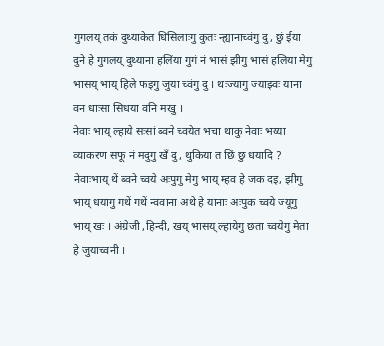गुगलय् तकं दुथ्याकेत धिसिलाःगु कुतः न्ह्यानाच्वंगु दु, छुं ईया दुने हे गुगलय् दुथ्याना हलिंया गुगं नं भासं झीगु भासं हलिया मेगु भासय् भाय् हिले फइगु जुया च्वंगु दु । थःज्यागु ज्याझ्वः याना वन धाःसा सिधया वनि मखु ।
नेवाः भाय् ल्हाये सःसां ब्वने च्वयेत भचा थाकु नेवाः भय्या व्याकरण सफू नं मदुगु खँ दु, थुकिया त छिं छु धयादि ?
नेवाःभाय् थें ब्वने च्वये अःपुगु मेगु भाय् म्हव हे जक दइ, झीगु भाय् धयागु गथें गथें न्ववाना अथे हे यानाः अःपुक च्वये ज्यूगु भाय् खः । अंग्रेजी ,हिन्दी, खय् भासय् ल्हायेगु छता च्वयेगु मेता हे जुयाच्वनी ।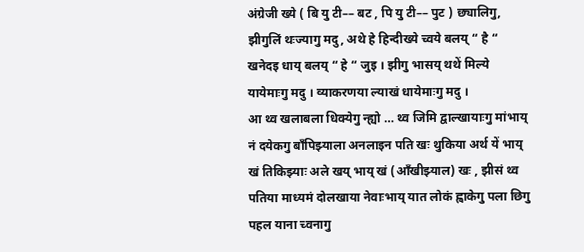अंग्रेजी ख्ये ( बि यु टी–– बट , पि यु टी–– पुट ) छ्यालिगु, झीगुलिं थःज्यागु मदु, अथे हे हिन्दीख्ये च्वये बलय् “ है “ खनेदइ धाय् बलय् “ हे “ जुइ । झीगु भासय् थथें मिल्ये यायेमाःगु मदु । व्याकरणया ल्याखं धायेमाःगु मदु ।
आ थ्व खलाबला धिक्येगु न्ह्यो … थ्व जिमि द्वाल्खायाःगु मांभाय् नं दयेकगु बाँपिझ्याला अनलाइन पति खः थुकिया अर्थ यें भाय् खं तिकिझ्याः अले खय् भाय् खं (आँखीझ्याल) खः , झीसं थ्व पतिया माध्यमं दोलखाया नेवाःभाय् यात लोकं ह्वाकेगु पला छिगु पहल याना च्वनागु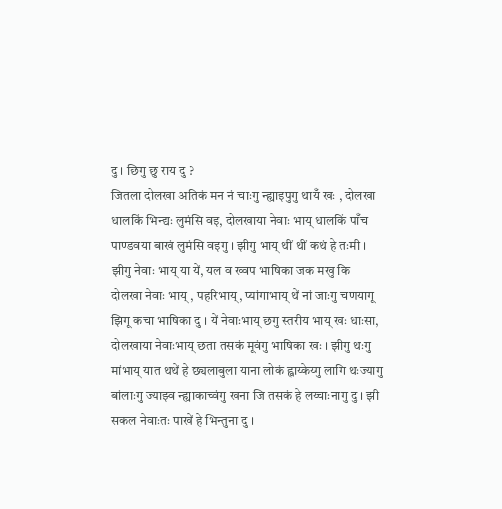दु । छिगु छु राय दु ?
जितला दोलखा अतिकं मन नं चाःगु न्ह्याइपुगु थायँ खः , दोलखा धालकिं भिन्द्यः लुमंसि वइ, दोलखाया नेवाः भाय् धालकिं पाँच पाण्डवया बाखं लुमंसि वइगु । झीगु भाय् थीं थीं कथं हे तःमी । झीगु नेवाः भाय् या यें, यल व ख्वप भाषिका जक मखु कि दोलखा नेवाः भाय् , पहरिभाय्, प्यांगाभाय् थें नां जाःगु चणयागू झिगू कचा भाषिका दु । यें नेवाःभाय् छगु स्तरीय भाय् खः धाःसा, दोलखाया नेवाःभाय् छता तसकं मूवंगु भाषिका खः । झीगु थःगु मांभाय् यात थथें हे छ्यलाबुला याना लोकं ह्वाय्केय्गु लागि थःज्यागु बांलाःगु ज्याझ्व न्ह्याकाच्वंगु खना जि तसकं हे लय्चाःनागु दु । झी सकल नेवाःतः पाखें हे भिन्तुना दु ।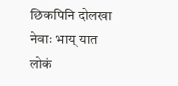छिकपिनि दोलखा नेवाः भाय् यात लोकं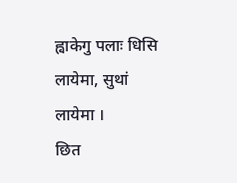ह्वाकेगु पलाः धिसि लायेमा, सुथां लायेमा ।
छित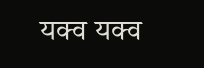यक्व यक्व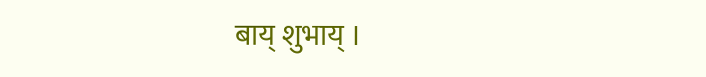बाय् शुभाय् ।